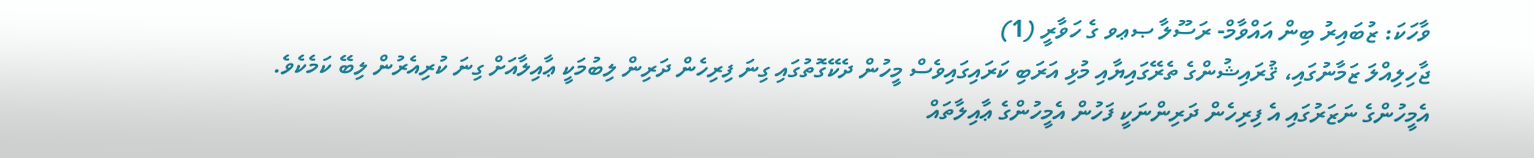ވާހަކަ: ޒުބައިރު ބިން އައްވާމް- ރަސޫލާ ޞޢވ ގެ ހަވާރީ (1)
ޖާހިލިއްލަ ޒަމާނުގައި، ޤުރައިޝުންގެ ތެރޭގައިޔާއި މުޅި އަރަބި ކަރައިގައިވެސް މީހުން ދެކޭގޮތުގައި ގިނަ ފިރިހެން ދަރިން ލިބުމަކީ ޢާއިލާއަށް ގިނަ ކުރިއެރުން ލިބޭ ކަމެކެވެ. އެމީހުންގެ ނަޒަރުގައި އެ ފިރިހެން ދަރިންނަކީ ފަހުން އެމީހުންގެ ޢާއިލާތައް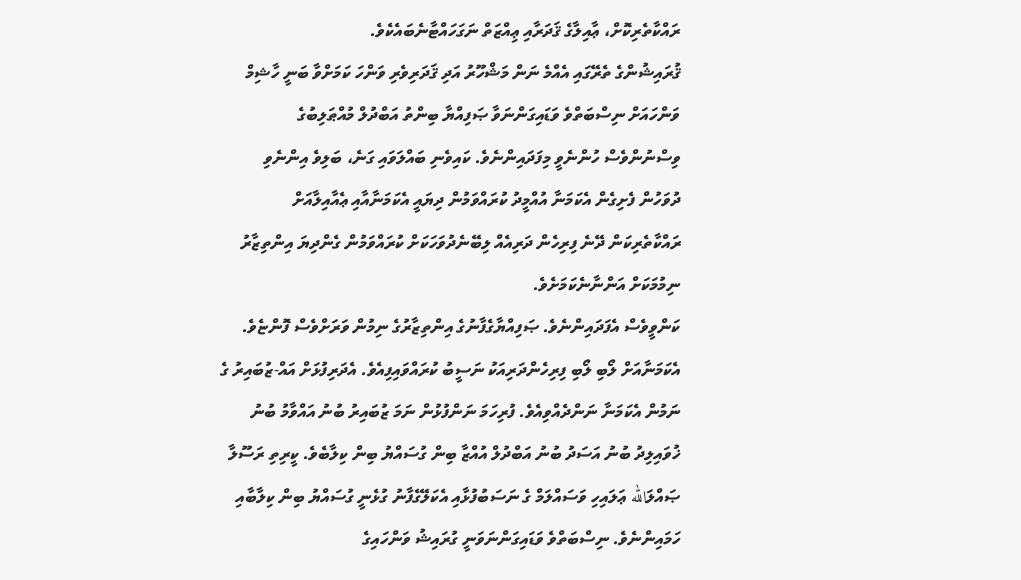ރައްކާތެރިކޮށް، ޢާއިލާގެ ޤަދަރާއި ޢިއްޒަތް ނަގަހައްޓާނެބައެކެވެ.
ޤުރައިޝުންގެ ތެރޭގައި އެއްމެ ނަން މަޝްހޫރު އަދި ޤަދަރިވެރި ވަންހަ ކަމަށްވާ ބަނީ ހާޝިމް ވަންހައަށް ނިސްބަތްވެ ވަޑައިގަންނަވާ ޞަފިއްޔާ ބިންތު އަބްދުލް މުއްޠަލިބުގެ ވިސްނުންވެސް ހުންނެވީ މިފަދައިންނެވެ. ކައިވެނި ބައްލަވައި ގަނެ، ބަލިވެ އިންނެވި ދުވަހުން ފެށިގެން އެކަމަނާ އުއްމީދު ކުރައްވަމުން ދިޔައީ އެކަމަނާއާއި ޢެއާއިލާއަށް ރައްކާތެރިކަން ދޭނެ ފިރިހެން ދަރިއެއް ލިބޭނެދުވަހަކަށް ކުރައްވަމުން ގެންދިޔަ އިންތިޒާރު ނިމުމަކަށް އަންނާނެކަމަށެވެ.
ކަންވީވެސް އެފަދައިންނެވެ. ޞަފިއްޔާގެފާނުގެ އިންތިޒާރުގެ ނިމުން ވަރަށްވެސް ފޮންޏެވެ. އެކަމަނާއަށް ލޯބި ލޯބި ފިރިހެންދަރިއަކު ނަސީބު ކުރައްވައިފިއެވެ. އެދަރިފުޅަށް އައް-ޒުބައިރު ގެ ނަމުން އެކަމަނާ ނަންދެއްވިއެވެ. ފުރިހަމަ ނަންފުޅުން ނަމަ ޒުބައިރު ބުނު އައްވާމު ބުނު ޚުވައިލިދު ބުނު އަސަދު ބުނު އަބްދުލް އުއްޒާ ބިން ގުސައްޔު ބިން ކިލާބެވެ. ކީރިތި ރަސޫލާ ޞައްލަالله ޢަލައިހި ވަސައްލަމް ގެ ނަސަބުފުޅާއި އެކަލޭގެފާނު ގުޅެނީ ގުސައްޔު ބިން ކިލާބާއި ހަމައިންނެވެ. ނިސްބަތްވެ ވަޑައިގަންނަވަނީ ގުރައިޝު ވަންހައިގެ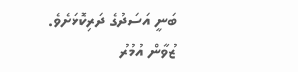ބަނީ އަސަދުގެ ދަރިކޮޅަށެވެ.
ޒުވާން އުމުރު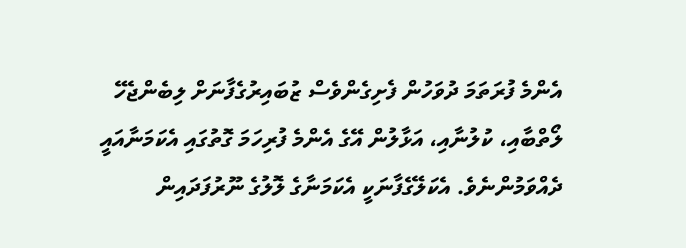އެންމެ ފުރަތަމަ ދުވަހުން ފެށިގެންވެސް ޒުބައިރުގެފާނަށް ލިބެންޖެހޭ ލޯތްބާއި، ކުލުނާއި، އަޅާލުން އޭގެ އެންމެ ފުރިހަމަ ގޮތުގައި އެކަމަނާއައީ ދެއްވަމުންނެވެ. އެކަލޭގެފާނަކީ އެކަމަނާގެ ލޮލުގެ ނޫރުފަދައިން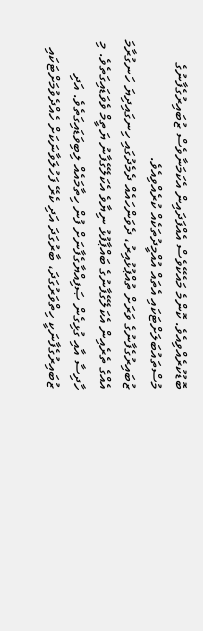ބޮޑުކުރެއްވިއެވެ. ކޮންމެ މައެކޭވެސް އެއްފަދައިން އެކަމަނާވެސް ޒުބައިރުގެފާނުގެ މުސްތައުބަލަށްޓަކައި އެތައް އުއްމީދުތަކެއް ކުރެއްވިއެވެ.
ޒުބައިރުގެފާނުގެ ވަރަށް ތުއްޕުޅުއިރު، ދެވަންހައެއް ދެމެދުގައި ހިނގައިދިޔަ ހަނގުރާމަ އެއްގެ ތެރެއިން އެކަލޭގެފާނުގެ ބައްޕާފުޅު ނިޔާވެ އެކަލޭގެފާނު ޔަތީމް ވެވަޑައިގަތެވެ. މި ހާދިސާ އާއި ގުޅިގެން ޞަފިއްޔާގެފާނަށް ފުން ހިތާމައެއް ލިބިވަޑައިގަތެވެ. އަދި ޒުބައިރުގެފާނަކީ ހިތްވަރުގަދަ، ބާރުގަދަ އަދި ކެރޭ ފަހުލަވާނަކަށް ހެއްދެވުމަށްޓަކައި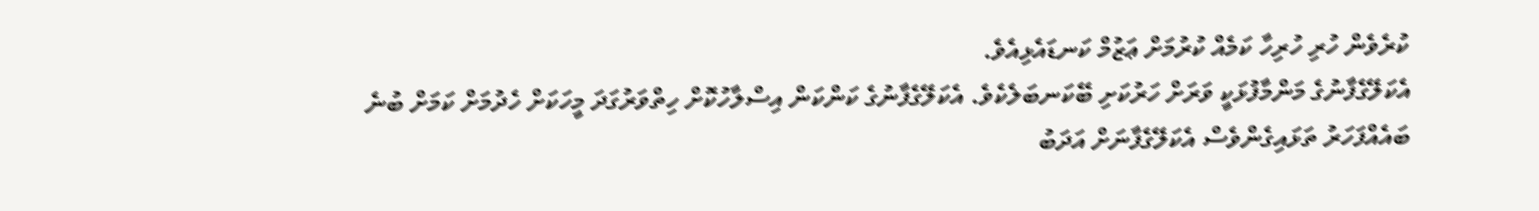ކުރެވެން ހުރި ހުރިހާ ކަމެއް ކުރުމަށް ޢަޒުމް ކަނޑައެޅިއެވެ.
އެކަލޭގެފާނުގެ މަންމާފުޅަކީ ވަރަށް ހަރުކަށި ބޭކަނބަލެކެވެ. އެކަލޭގެފާނުގެ ކަންކަން އިސްލާހުކޮށް ހިތްވަރުގަދަ މީހަކަށް ހެދުމަށް ކަމަށް ބުނެ ބައެއްފަހަރު ތަޅައިގެންވެސް އެކަލޭގެފާނަށް އަދަބު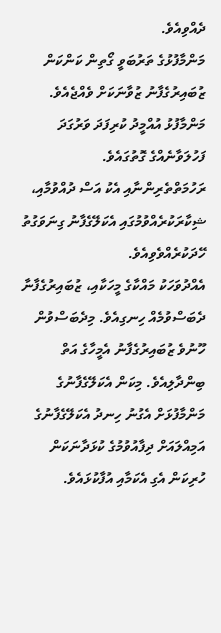ދެއްވިއެވެ.
މަންމާފުޅުގެ ތަރުބަވީ ގޯތިން ކަންކަން ޒުބައިރުގެފާނު ޒުވާނަކަށް ވެއްޖެއެވެ. މަންމާފުޅު އުއްމީދު ކުރިފަދަ ވަރުގަދަ ފަހުލަވާނެއްގެ ގޮތުގައެވެ. ރަހުމަތްތެރިންނާއި އެކު އަސް ދުއްވުމާއި، ޝިކާރަކުރެއްވުމުގައި އެކަލޭގެފާނު ގިނަވަގުތު ހޭދަކުރެއްވެވިއެވެ.
އެއްދުވަހަކު މައްކާގެ މީހަކާއި، ޒުބައިރުގެފާނާ ދެބަސްވުމެއް ހިނގިއެވެ. މިދެބަސްވުން ހޫނުވެ ޒުބައިރުގެފާނު އެމީހާގެ އަތް ބިންދާލިއެވެ. މިކަން އެކަލޭގެފާނުގެ މަންމާފުޅަށް އެގުނު ހިނދު އެކަލޭގެފާނުގެ އަމިއްލައަށް ދިފާއުވުމުގެ ކުޅަދާނަކަން ހުރިކަން އެގި އެކަމާއި އުފާކުޅައެވެ.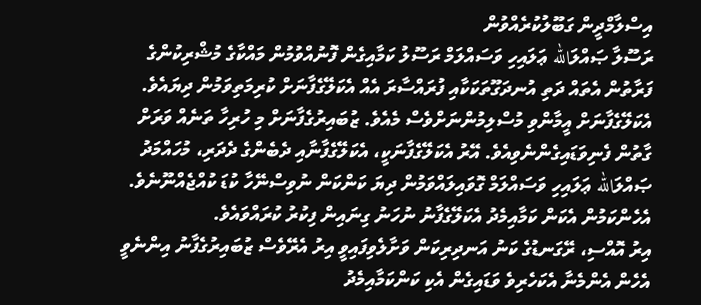އިސްލާމްދީން ގަބޫލުކުރެއްވުން
ރަސޫލާ ޞައްލަالله ޢަލައިހި ވަސައްލަމް ރަސޫލު ކަމާއިގެން ފޮނުއްވުމުން މައްކާގެ މުޝްރިކުންގެ ފަރާތުން އެތައް ދަތި އުނދަގޫތަކަކާއި ފުރައްސާރަ އެއް އެކަލޭގެފާނަށް ކުރިމަތިވަމުން ދިޔައެވެ. އެކަލޭގެފާނަށް އީމާންވި މުސްލިމުންނަށްވެސް މެއެވެ. ޒުބައިރުގެފާނަށް މި ހުރިހާ ތަނެއް ވަރަށް ގާތުން ފެނިވަޑައިގެންނެވިއެވެ. އޭރު އެކަލޭގެފާނަކީ، އެކަލޭގެފާނާއި ދެބެންގެ ދެދަރި، މުހައްމަދު ޞައްލަالله ޢަލައިހި ވަސައްލަމް ގޮވައިލައްވަމުން ދިޔަ ކަންކަން ނުވިސްނޭހާ ކުޑަ ކުއްޖެއްނޫނެވެ. އެހެންކަމުން އެކަން ކަމާއިމެދު އެކަލޭގެފާނު ނުހަނު ގިނައިން ފިކުރު ކުރައްވައެވެ.
އިރު އޮއްސި، ރޭގަނޑުގެ ކަނު އަނދިރިކަން ވަށާލެވިފައިވީ އިރު އެރޭވެސް ޒުބައިރުގެފާނު އިންނެވީ އެހެން އެންމެނާ އެކަހެރިވެ ވަޑައިގެން އެކި ކަންކަމާއިމެދު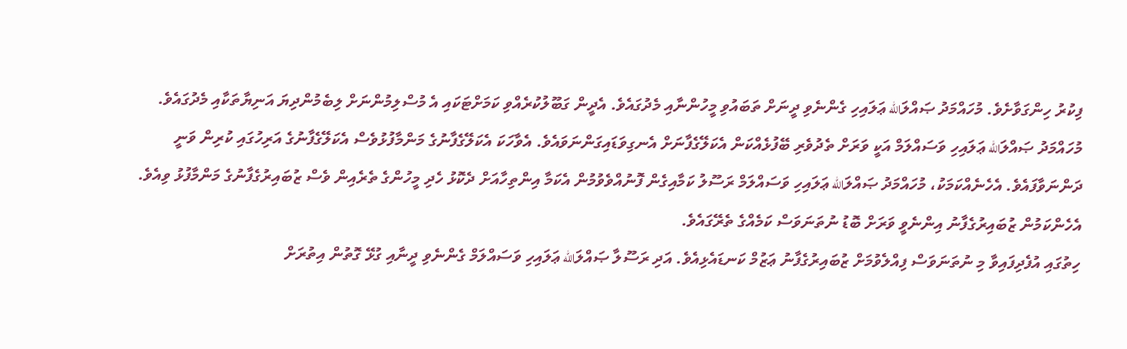ފިކުރު ހިންގަވާށެވެ. މުހައްމަދު ޞައްލަالله ޢަލައިހި ގެންނެވި ދީނަށް ތަބައުވި މީހުންނާއި މެދުގައެވެ. އެދީން ގަބޫލުކުރެއްވި ކަމަށްޓަކައި އެ މުސްލިމުންނަށް ލިބެމުންދިޔަ އަނިޔާތަކާއި މެދުގައެވެ. މުހައްމަދު ޞައްލަالله ޢަލައިހި ވަސައްލަމް އަކީ ވަރަށް ތެދުވެރި ބޭފުޅެއްކަން އެކަލޭގެފާނަށް އެނގިވަޑައިގަންނަވައެވެ. އެވާހަކަ އެކަލޭގެފާނުގެ މަންމާފުޅުވެސް އެކަލޭގެފާނުގެ އަރިހުގައި ކުރިން ވަނީ ދަންނަވާފައެވެ. އެހެނެއްކަމަކު، މުހައްމަދު ޞައްލަالله ޢަލައިހި ވަސައްލަމް ރަސޫލު ކަމާއިގެން ފޮނުއްވެވުމުން އެކަމާ އިންތިހާއަށް ދެކޮޅު ހެދި މީހުންގެ ތެރެއިން ވެސް ޒުބައިރުގެފާނުގެ މަންމާފުޅު ވިއެވެ. އެހެންކަމުން ޒުބައިރުގެފާނު އިންނެވީ ވަރަށް ބޮޑު ނުތަނަވަސް ކަމެއްގެ ތެރޭގައެވެ.
ހިތުގައި އުފެދިފައިވާ މި ނުތަނަވަސް ފިއްލެވުމަށް ޒުބައިރުގެފާނު ޢަޒުމް ކަނޑައެޅިއެވެ. އަދި ރަސޫލާ ޞައްލަالله ޢަލައިހި ވަސައްލަމް ގެންނެވި ދީނާއި ގުޅޭ ގޮތުން އިތުރަށް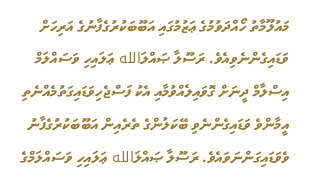މައުލޫމާތު ހޯއްދަވުމުގެ ޢަޒުމުގައި އަބޫބަކުރުގެފާނުގެ އަރިހަށް ވަޑައިގެންނެވިއެވެ. ރަސޫލާ ޞައްލަالله ޢަލައިހި ވަސައްލަމް އިސްލާމް ދީނަށް ގޮވައިލެއްވުމާއި އެކު ފަސްޖެހިވަޑައިގަތުމެއްނެތި އީމާންވެ ވަޑައިގެންނެވި ބޭކަލުންގެ ތެރެއިން އަބޫބަކުރުގެފާނު ވެވަޑައިގަންނަވައެވެ. ރަސޫލާ ޞައްލަالله ޢަލައިހި ވަސައްލަމްގެ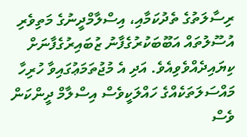ރިސާލަތުގެ ތެދުކަމާއި، އިސްލާމްދީނުގެ މަތިވެރި އުސޫލުތައް އަބޫބަކުރުގެފާނު ޒުބައިރުގެފާނަށް ކިޔައިދެއްވެވިއެވެ. އަދި އެ މުޖުތަމަޢުގައިވާ ހުރިހާ މައްސަލަތަކެއްގެ ހައްލަކީވެސް އިސްލާމް ދީންކަން ވެސް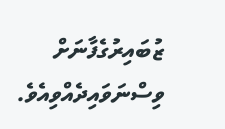ޒުބައިރުގެފާނަށް ވިސްނަވައިދެއްވިއެވެ.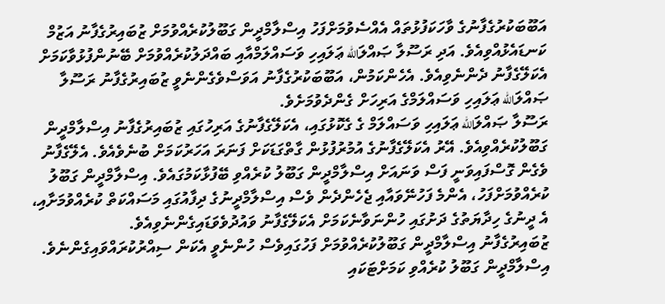އަބޫބަކުރުގެފާނުގެ ވާހަކަފުޅުތައް އެއްސެވުމަށްފަހު އިސްލާމްދީން ގަބޫލުކުރެއްވުމަށް ޒުބައިރުގެފާނު އަޒުމް ކަނޑައެޅުއްވިއެވެ. އަދި ރަސޫލާ ޞައްލަالله ޢަލައިހި ވަސައްލަމްއާއި ބައްދަލުކުރެއްވުމަށް ބޭނުންފުޅުވާކަމަށް އެކަލޭގެފާނު ދެންނެވިއެވެ. އެހެންކަމުން، އަބޫބަކުރުގެފާނު އަވަސްވެގެންނެވީ ޒުބައިރުގެފާނު ރަސޫލާ ޞައްލަالله ޢަލައިހި ވަސައްލަމްގެ އަރިހަށް ގެންދެވުމަށެވެ.
ރަސޫލާ ޞައްލަالله ޢަލައިހި ވަސައްލަމް ގެ ގެކޮޅުގައި، އެކަލޭގެފާނުގެ އަރިހުގައި ޒުބައިރުގެފާނު އިސްލާމްދީން ގަބޫލުކުރެއްވިއެވެ. އޭރު އެކަލޭގެފާނުގެ އުމުރުފުޅުން ގާތްގަޑަކަށް ފަނަރަ އަހަރުކަމަށް ބުނެވެއެވެ. އެލޭގެފާނު ވެގެން ގޮސްފައިވަނީ ފަސް ވަނައަށް އިސްލާމްދީން ގަބޫލު ކުރެއްވި ބޭފުޅާކަމުގައެވެ. އިސްލާމްދީން ގަބޫލު ކުރެއްވުމަށްފަހު، އެންމެ ފަހުނޭވައާއި ޖެހެންދެން ވެސް އިސްލާމްދީނުގެ ދިފާއުގައި މަސައްކަތް ކުރެއްވުމަށާއި، އެ ދީނުގެ ހިދާޔަތުގެ ދަށުގައި ހުންނަވާނެކަމަށް އެކަލޭގެފާނު ވައުދުވެވަޑައިގެންނެވިއެވެ.
ޒުބައިރުގެފާނު އިސްލާމްދީން ގަބޫލުކުރެއްވުމަށް ފަހުގައިވެސް ހުންނެވީ އެކަން ސިއްރުކުރައްވައިގެންނެވެ. އިސްލާމްދީން ގަބޫލު ކުރެއްވި ކަމަށްޓަކައި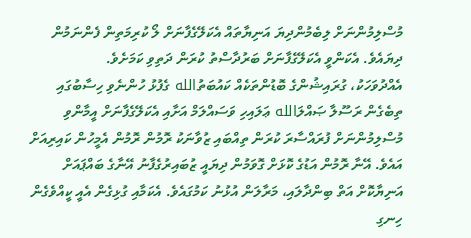މުސްލިމުންނަށް ލިބެމުންދިޔަ އަނިޔާތައް އެކަލޭގެފާނަށް ލޯ ކުރިމަތިން ފެންނަމުން ދިޔައެވެ. އެކަންވީ އެކަލޭގެފާނަށް ބަރުދާސްތު ކުރަން ދަތިވި ކަމަށެވެ.
އެއްދުވަހަކު، ގުރައިޝުންގެ ބޮޑުންތަކެއް ކައުބަތުالله ގެފުޅު ހުންނެވި ހިސާބުގައި ތިބެގެން ރަސޫލާ ޞައްލަالله ޢަލައިހި ވަސައްލަމް އަށާއި އެކަލޭގެފާނަށް އީމާންވި މުސްލިމުންނަށް ފުރައްސާރަ ކުރަން ތިއްބައި ޒުވާނަކު ރޮމުން ރޮމުން އެމީހުން ކައިރިއަށް އައެވެ. އޭނާ ރޮމުން އަޑުގެ ކޮޅަށް ގޮވަމުން ދިޔައީ ޒުބައިރުގެފާނު އޭނާގެ ބައްޕައަށް އަނިޔާކޮށް އަތް ބިންދާލައި، މަރާލަން އުޅުނު ކަމުގައެވެ. އެކަމާއި ގުޅިގެން އެއީ ކީއްވެގެން ހިނގި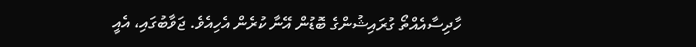ހާދިސާއެއްތޯ ގުރައިޝުންގެ ބޮޑުން އޭނާ ކުރެން އެހިއެވެ. ޖަވާބުގައި، އެއީ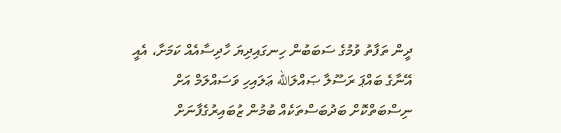ދީން ތަފާތު ވުމުގެ ސަބަބުން ހިނގައިދިޔަ ހާދިސާއެއް ކަމަށާ، އެއީ އޭނާގެ ބައްޕަ ރަސޫލާ ޞައްލަالله ޢަލައިހި ވަސައްލަމް އަށް ނިސްބަތްކޮށް ބަދުބަސްތަކެއް ބުމުން ޒުބައިރުގެފާނަށް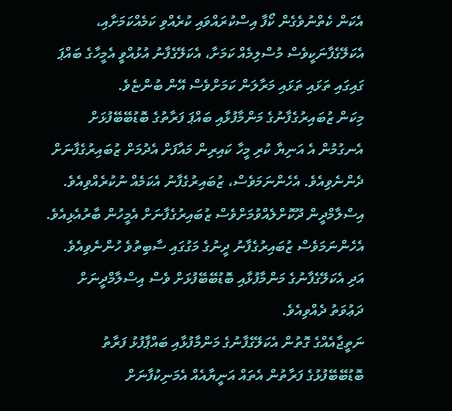އެކަން ކެތްނުވެގެން ކޯފާ އިސްކުރައްވައި ކުރެއްވި ކަމެއްކަމަށާއި، އެކަލޭގެފާނަކީވެސް މުސްލިމެއް ކަމަށާ، އެކަލޭގެފާނު އުޅުއްވީ އެމީހާގެ ބައްޕަ ގައިގައި ތަޅައި ތަޅައި މަރާލަން ކަމަށްވެސް އޭން ބުންޏެވެ.
މިކަން ޒުބައިރުގެފާނުގެ މަންމާފުޅާއި ބައްޕަ ފަރާތުގެ ބޮޑުބޭބޭފުޅަށް އެނގުމުން އެ އަނިޔާ ކުރި މީހާ ކައިރިން މައާފަށް އެދުމަށް ޒުބައިރުގެފާނަށް ދެންނެވިއެވެ. އެހެންނަމަވެސް، ޒުބައިރުގެފާނު އެކަމެއް ނުކުރެއްވިއެވެ. އިސްލާމްދީން ދޫކޮށްލެއްވުމަށްވެސް ޒުބައިރުގެފާނަށް އެމީހުން ބާރުއެޅިއެވެ. އެހެންނަމަވެސް ޒުބައިރުގެފާނު ދީނުގެ މަގުގައި ސާބިތުވެ ހުންނެވިއެވެ. އަދި އެކަލޭގެފާނުގެ މަންމާފުޅާއި ބޮޑުބޭބޭފުޅަށް ވެސް އިސްލާމްދީނަށް ދަޢުވަތު ދެއްވިއެވެ.
ނަތީޖާއެއްގެ ގޮތުން އެކަލޭގެފާނުގެ މަންމާފުޅާއި ބައްޕާފުޅު ފަރާތު ބޮޑުބޭބޭފުޅުގެ ފަރާތުން އެތައް އަނީޔާއެއް އެމަނިކުފާނަށް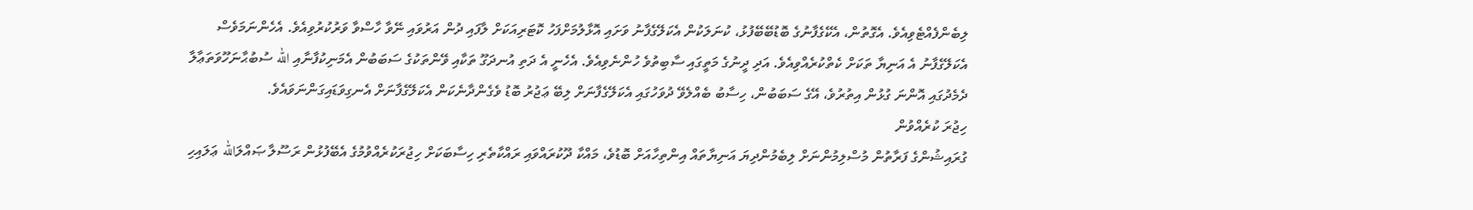ލިބެންފެއްޓެވިއެވެ. އެގޮތުން، އެކޭގެފާނުގެ ބޮޑުބޭބޭފުޅު، ކުނަލަކުން އެކަލޭގެފާނު ވަށައި އޮޅާލުމަށްފަހު ކޮޓަރިއަކަށް ލާފައި ދުން އަރުވައި ނޭވާ ހާސްވާ ވަރުކުރުވިއެވެ. އެހެންނަމަވެސް އެކަލޭގެފާނު އެ އަނިޔާ ތަކަށް ކެތްކުރެއްވިއެވެ. އަދި ދީނުގެ މަތީގައި ސާބިތުވެ ހުންނެވިއެވެ. އެހެނީ އެ ދަތި އުނދަގޫ ތަކާއި ވޭންތަކުގެ ސަބަބުން އެމަނިކުފާނާއި الله ސުބުޙާނަހޫވަތަޢާލާ ދެމެދުގައި އޮންނަ ގުޅުން އިތުރުވެ، އޭގެ ސަބަބުން، ހިސާބު ބެއްލެވޭ ދުވަހުގައި އެކަލޭގެފާނަށް ލިބޭ ޢަޖުރު ބޮޑު ވެގެންދާނެކަން އެކަލޭގެފާނަށް އެނގިވަޑައިގަންނަވައެވެ.
ހިޖުރަ ކުރެއްވުން
ގުރައިޝުންގެ ފަރާތުން މުސްލިމުންނަށް ލިބެމުންދިޔަ އަނިޔާތައް އިންތިހާއަށް ބޮޑުވެ، މައްކާ ދޫކުރައްވައި ރައްކާތެރި ހިސާބަކަށް ހިޖުރަކުރެއްވުމުގެ އެބޭފުޅުން ރަސޫލާ ޞައްލަالله ޢަލައިހި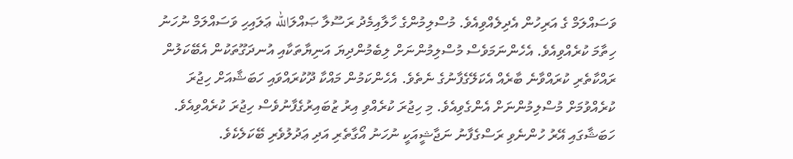ވަސައްލަމް ގެ އަރިހުން އެދިލެއްވިއެވެ. މުސްލިމުންގެ ހާލާއިމެދު ރަސޫލާ ޞައްލަالله ޢަލައިހި ވަސައްލަމް ނުހަނު ހިތާމަ ކުރެއްވިއެވެ. އެހެންނަމަވެސް މުސްލިމުންނަށް ލިބެމުންދިޔަ އަނިޔާތަކާއި އުނދަގޫތަކުން އެބޭކަލުން ރައްކާތެރި ކުރައްވާނެ ބާރެއް އެކަލޭގެފާނުގެ ނެތެވެ. އެހެންކަމުން މައްކާ ދޫކުރައްވައި ހަބަޝާއަށް ހިޖުރަ ކުރެއްވުމަށް މުސްލިމުންނަށް އެންގެވިއެވެ. މި ހިޖުރަ ކުރެއްވި އިރު ޒުބައިރުގެފާނުވެސް ހިޖުރަ ކުރެއްވިއެވެ.
ހަބަޝާގައި އޭރު ހުންނެވި ރަސްގެފާނު ނަޖާޝީއަކީ ނުހަނު އޯގާތެރި އަދި ޢަދުލުވެރި ބޭކަލެކެވެ.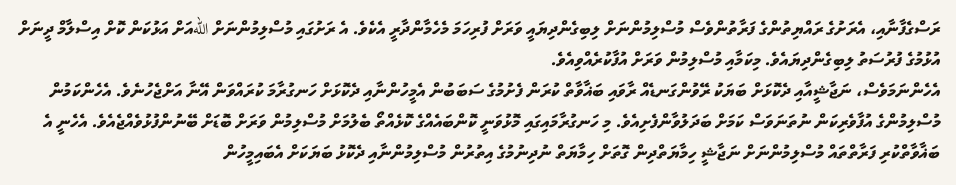ރަސްގެފާނާއި، އެރަށުގެ ރައްޔިތުންގެ ފަރާތުންވެސް މުސްލިމުންނަށް ލިބިގެންދިޔައީ ވަރަށް ފުރިހަމަ މެހެމާންދާރީ އެކެވެ. އެ ރަށުގައި މުސްލިމުންނަށް اللهއަށް އަޅުކަން ކޮށް އިސްލާމް ދީނަށް އުޅުމުގެ ފުރުސަތު ލިބިގެންދިޔައެވެ. މިކަމާއި މުސްލިމުން ވަރަށް އުފާކުރެއްވިއެވެ.
އެހެންނަމަވެސް، ނަޖާޝީއާއި ދެކޮޅަށް ބަޔަކު ރޭވުންގަނޑެއް ރާވައި ބަޣާވާތް ކުރަން ފެށުމުގެ ސަބަބުން އެމީހުންނާއި ދެކޮޅަށް ހަނގުރާމަ ކުރައްވަން އޭނާ އަށްޖެހުނެވެ. އެހެންކަމުން މުސްލިމުންގެ އުފާވެރިކަން ނުތަނަވަސް ކަމަށް ބަދަލުވާންފެށިއެވެ. މި ހަނގުރާމައިގައި މޮޅުވަނީ ކޮންބައެއްގެ ކޮޅެއްތޯ ބެލުމަށް މުސްލިމުން ވަރަށް ބޮޑަށް ބޭނުންފުޅުވެއްޖެއެވެ. އެހެނީ އެ ބަޣާވާތްކުރި ފަރާތްތައް މުސްލިމުންނަށް ނަޖާޝީ ހިމާޔަތްދިން ގޮތަށް ހިމާޔަތް ނުދިނުމުގެ އިތުރުން މުސްލިމުންނާއި ދެކޮޅު ބަޔަކަށް އެބައިމީހުން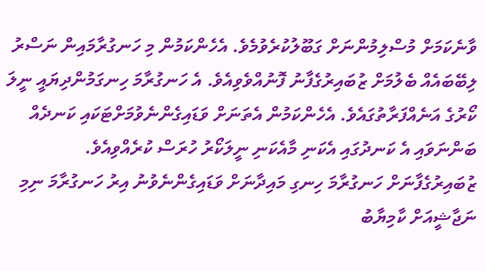ވާނެކަމަށް މުސްލިމުންނަށް ގަބޫލުކުރެވުމެވެ. އެހެންކަމުން މި ހަނގުރާމައިން ނަސްރު ލިބޭބައެއް ބެލުމަށް ޒުބައިރުގެފާނު ފޮނުއްވެވިއެވެ. އެ ހަނގުރާމަ ހިނގަމުންދިޔައީ ނީލަ ކޯރުގެ އަނެއްފަރާތުގައެވެ. އެހެންކަމުން އެތަނަށް ވަޑައިގެންނެވުމަށްޓަކައި ކަނދެއް ބަންނަވައި އެ ކަނދުގައި އެކަނި މާއެކަނި ނީލަކޯރު ހުރަސް ކުރެއްވިއެވެ. ޒުބައިރުގެފާނަށް ހަނގުރާމަ ހިނގި މައިދާނަށް ވަޑައިގެންނެވުނު އިރު ހަނގުރާމަ ނިމި ނަޖާޝީއަށް ކާމިޔާބު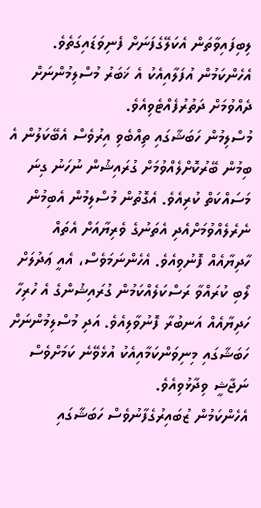ލިބިފައިވާތަން އެކަލޭގެފަނަށް ފެނިވަޑައިގަތެވެ. އެހެންކަމުން އުފަލާއިއެކު އެ ޚަބަރު މުސްލިމުންނަށް ދެއްވުމަށް ދަތުރުފެއްޓެވިއެވެ.
މުސްލިމުން ހަބަޝާގައި ތިއްބެވި އިރުވެސް އެބޭކަލުން އެ ބިމުން ބޭރުކޮށްލެއްވުމަށް ގުރައިޝުން ނުހަނު ގިނަ މަސައްކަތް ކުރިއެވެ. އެގޮތުން މުސްލިމުން އެބިމުން ނެރެލެއްވުމަށްއެދި އެތަނުގެ ވެރިޔާއަށް އެތައް ހާދިޔާއެއް ފޮނުވިއެވެ. އެހެންނަމަވެސް، އެއީ ޢަދުލަށް ލޯބި ކުރައްވާ ރަސްކަލެއްކަމުން ގުރައިޝުންގެ އެ ހުރިހާ ހަދިޔާއެއް އަނބުރާ ފޮނުވާލިއެވެ. އަދި މުސްލިމުންނަށް ހަބަޝާގައި މިނިވަންކަމާއިއެކު އުޅެވޭނެ ކަމަށްވެސް ނަޖާޝީ ވިދާޅުވިއެވެ.
އެހެންކަމުން ޒުބައިރުގެފާނުވެސް ހަބަޝާގައި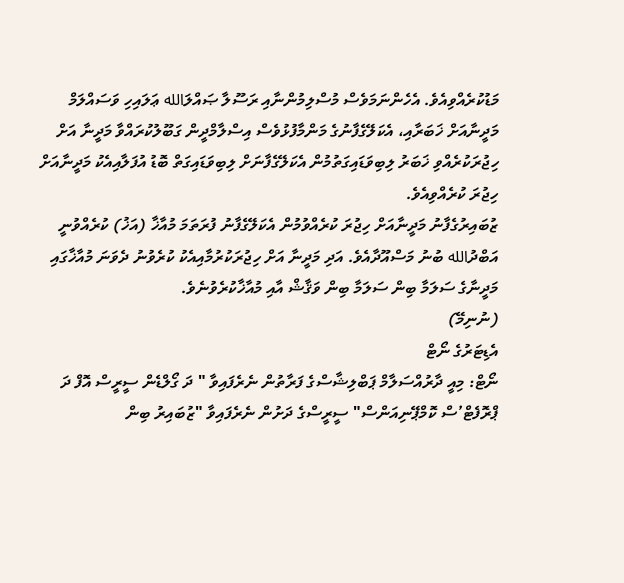މަޑުކުރެއްވިއެވެ. އެހެންނަމަވެސް މުސްލިމުންނާއި ރަސޫލާ ޞައްލަالله ޢަލައިހި ވަސައްލަމް މަދީނާއަށް ޚަބަރާއި، އެކަލޭގެފާނުގެ މަންމާފުޅުވެސް އިސްލާމްދީން ގަބޫލުކުރައްވާ މަދީނާ އަށް ހިޖުރަކުރެއްވި ޚަބަރު ލިބިވަޑައިގަތުމުން އެކަލޭގެފާނަށް ލިބިވަޑައިގަތް ބޮޑު އުފަލާއިއެކު މަދީނާއަށް ހިޖުރަ ކުރެއްވިއެވެ.
ޒުބައިރުގެފާނު މަދީނާއަށް ހިޖުރަ ކުރެއްވުމުން އެކަލޭގެފާނު ފުރަތަމަ މުއާޚާ (އަޚު) ކުރެއްވުނީ އަބްދުالله ބުނު މަސްއޫދާއެވެ. އަދި މަދީނާ އަށް ހިޖުރަކުރުމާއިއެކު ކުރެވުނު ދެވަނަ މުއާޚާގައި މަދީނާގެ ސަލަމާ ބިން ސަލަމާ ބިން ވަޤާޝް އާއި މުއާޚާކުރެވުނެވެ.
(ނުނިމޭ)
އެޑިޓަރުގެ ނޯޓް
ނޯޓް: މިއީ ދާރުއްސަލާމް ޕަބްލިޝާސްގެ ފަރާތުން ނެރެފައިވާ " ދަ ގޯލްޑެން ސީރީސް އޮފް ދަ ޕްރޮފެޓް’ސް ކޮމްޕޭނިއަންސް" ސީރީސްގެ ދަށުން ނެރެފައިވާ "ޒުބައިރު ބިން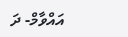އައްވާމް- ދަ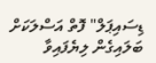ޑިސައިޕަލް" ފޮތް އަސްލަކަށް ބަލައިގެން ލިޔެފައިވާ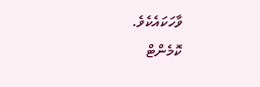ވާހަކައެކެވެ.
ކޮމެންޓް